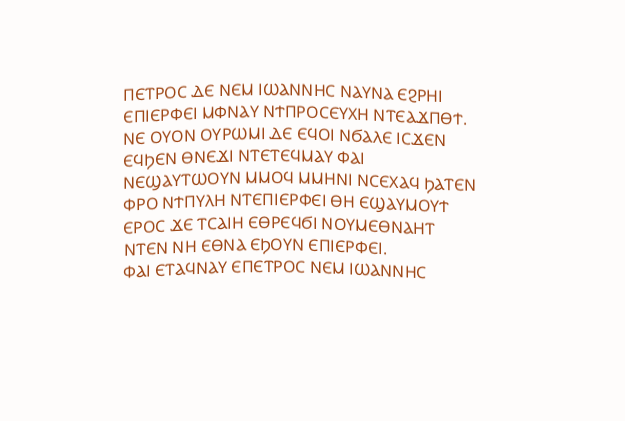ⲠⲈⲦⲢⲞⲤ ⲆⲈ ⲚⲈⲘ ⲒⲰⲀⲚⲚⲎⲤ ⲚⲀⲨⲚⲀ ⲈϨⲢⲎⲒ ⲈⲠⲒⲈⲢⲪⲈⲒ ⲘⲪⲚⲀⲨ ⲚϮⲠⲢⲞⲤⲈⲨⲬⲎ ⲚⲦⲈⲀϪⲠⲐϮ.
ⲚⲈ ⲞⲨⲞⲚ ⲞⲨⲢⲰⲘⲒ ⲆⲈ ⲈϤⲞⲒ ⲚϬⲀⲖⲈ ⲒⲤϪⲈⲚ ⲈϤϦⲈⲚ ⲐⲚⲈϪⲒ ⲚⲦⲈⲦⲈϤⲘⲀⲨ ⲪⲀⲒ ⲚⲈϢⲀⲨⲦⲰⲞⲨⲚ ⲘⲘⲞϤ ⲘⲘⲎⲚⲒ ⲚⲤⲈⲬⲀϤ ϦⲀⲦⲈⲚ ⲪⲢⲞ ⲚϮⲠⲨⲖⲎ ⲚⲦⲈⲠⲒⲈⲢⲪⲈⲒ ⲐⲎ ⲈϢⲀⲨⲘⲞⲨϮ ⲈⲢⲞⲤ ϪⲈ ⲦⲤⲀⲒⲎ ⲈⲐⲢⲈϤϬⲒ ⲚⲞⲨⲘⲈⲐⲚⲀⲎⲦ ⲚⲦⲈⲚ ⲚⲎ ⲈⲐⲚⲀ ⲈϦⲞⲨⲚ ⲈⲠⲒⲈⲢⲪⲈⲒ.
ⲪⲀⲒ ⲈⲦⲀϤⲚⲀⲨ ⲈⲠⲈⲦⲢⲞⲤ ⲚⲈⲘ ⲒⲰⲀⲚⲚⲎⲤ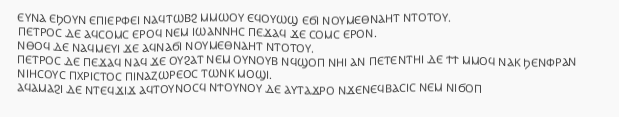ⲈⲨⲚⲀ ⲈϦⲞⲨⲚ ⲈⲠⲒⲈⲢⲪⲈⲒ ⲚⲀϤⲦⲰⲂϨ ⲘⲘⲰⲞⲨ ⲈϤⲞⲨⲰϢ ⲈϬⲒ ⲚⲞⲨⲘⲈⲐⲚⲀⲎⲦ ⲚⲦⲞⲦⲞⲨ.
ⲠⲈⲦⲢⲞⲤ ⲆⲈ ⲀϤⲤⲞⲘⲤ ⲈⲢⲞϤ ⲚⲈⲘ ⲒⲰⲀⲚⲚⲎⲤ ⲠⲈϪⲀϤ ϪⲈ ⲤⲞⲘⲤ ⲈⲢⲞⲚ.
ⲚⲐⲞϤ ⲆⲈ ⲚⲀϤⲘⲈⲨⲒ ϪⲈ ⲀϤⲚⲀϬⲒ ⲚⲞⲨⲘⲈⲐⲚⲀⲎⲦ ⲚⲦⲞⲦⲞⲨ.
ⲠⲈⲦⲢⲞⲤ ⲆⲈ ⲠⲈϪⲀϤ ⲚⲀϤ ϪⲈ ⲞⲨϨⲀⲦ ⲚⲈⲘ ⲞⲨⲚⲞⲨⲂ ⲚϤϢⲞⲠ ⲚⲎⲒ ⲀⲚ ⲠⲈⲦⲈⲚⲦⲎⲒ ⲆⲈ ϮϮ ⲘⲘⲞϤ ⲚⲀⲔ ϦⲈⲚⲪⲢⲀⲚ ⲚⲒⲎⲤⲞⲨⲤ ⲠⲬⲢⲒⲤⲦⲞⲤ ⲠⲒⲚⲀⲌⲰⲢⲈⲞⲤ ⲦⲰⲚⲔ ⲘⲞϢⲒ.
ⲀϤⲀⲘⲀϨⲒ ⲆⲈ ⲚⲦⲈϤϪⲒϪ ⲀϤⲦⲞⲨⲚⲞⲤϤ ⲚϮⲞⲨⲚⲞⲨ ⲆⲈ ⲀⲨⲦⲀϪⲢⲞ ⲚϪⲈⲚⲈϤⲂⲀⲤⲒⲤ ⲚⲈⲘ ⲚⲒϬⲞⲠ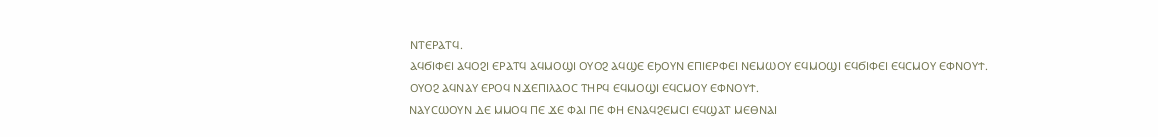ⲚⲦⲈⲢⲀⲦϤ.
ⲀϤϬⲒⲪⲈⲒ ⲀϤⲞϨⲒ ⲈⲢⲀⲦϤ ⲀϤⲘⲞϢⲒ ⲞⲨⲞϨ ⲀϤϢⲈ ⲈϦⲞⲨⲚ ⲈⲠⲒⲈⲢⲪⲈⲒ ⲚⲈⲘⲰⲞⲨ ⲈϤⲘⲞϢⲒ ⲈϤϬⲒⲪⲈⲒ ⲈϤⲤⲘⲞⲨ ⲈⲪⲚⲞⲨϮ.
ⲞⲨⲞϨ ⲀϤⲚⲀⲨ ⲈⲢⲞϤ ⲚϪⲈⲠⲒⲖⲀⲞⲤ ⲦⲎⲢϤ ⲈϤⲘⲞϢⲒ ⲈϤⲤⲘⲞⲨ ⲈⲪⲚⲞⲨϮ.
ⲚⲀⲨⲤⲰⲞⲨⲚ ⲆⲈ ⲘⲘⲞϤ ⲠⲈ ϪⲈ ⲪⲀⲒ ⲠⲈ ⲪⲎ ⲈⲚⲀϤϨⲈⲘⲤⲒ ⲈϤϢⲀⲦ ⲘⲈⲐⲚⲀⲒ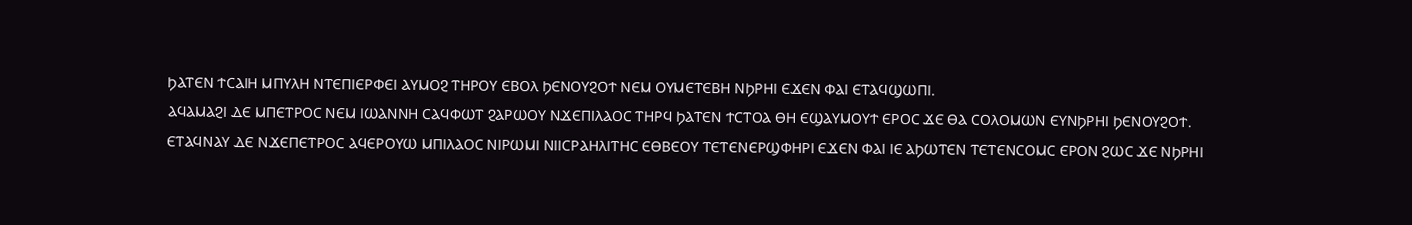ϦⲀⲦⲈⲚ ϮⲤⲀⲒⲎ ⲘⲠⲨⲖⲎ ⲚⲦⲈⲠⲒⲈⲢⲪⲈⲒ ⲀⲨⲘⲞϨ ⲦⲎⲢⲞⲨ ⲈⲂⲞⲖ ϦⲈⲚⲞⲨϨⲞϮ ⲚⲈⲘ ⲞⲨⲘⲈⲦⲈⲂⲎ ⲚϦⲢⲎⲒ ⲈϪⲈⲚ ⲪⲀⲒ ⲈⲦⲀϤϢⲰⲠⲒ.
ⲀϤⲀⲘⲀϨⲒ ⲆⲈ ⲘⲠⲈⲦⲢⲞⲤ ⲚⲈⲘ ⲒⲰⲀⲚⲚⲎ ⲤⲀϤⲪⲰⲦ ϨⲀⲢⲰⲞⲨ ⲚϪⲈⲠⲒⲖⲀⲞⲤ ⲦⲎⲢϤ ϦⲀⲦⲈⲚ ϮⲤⲦⲞⲀ ⲐⲎ ⲈϢⲀⲨⲘⲞⲨϮ ⲈⲢⲞⲤ ϪⲈ ⲐⲀ ⲤⲞⲖⲞⲘⲰⲚ ⲈⲨⲚϦⲢⲎⲒ ϦⲈⲚⲞⲨϨⲞϮ.
ⲈⲦⲀϤⲚⲀⲨ ⲆⲈ ⲚϪⲈⲠⲈⲦⲢⲞⲤ ⲀϤⲈⲢⲞⲨⲰ ⲘⲠⲒⲖⲀⲞⲤ ⲚⲒⲢⲰⲘⲒ ⲚⲒⲒⲤⲢⲀⲎⲖⲒⲦⲎⲤ ⲈⲐⲂⲈⲞⲨ ⲦⲈⲦⲈⲚⲈⲢϢⲪⲎⲢⲒ ⲈϪⲈⲚ ⲪⲀⲒ ⲒⲈ ⲀϦⲰⲦⲈⲚ ⲦⲈⲦⲈⲚⲤⲞⲘⲤ ⲈⲢⲞⲚ ϨⲰⲤ ϪⲈ ⲚϦⲢⲎⲒ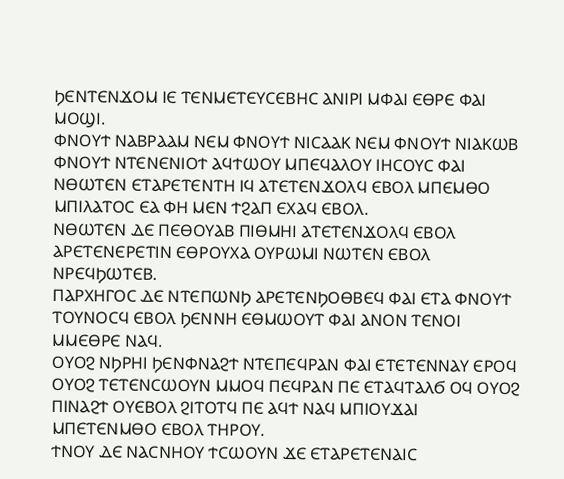ϦⲈⲚⲦⲈⲚϪⲞⲘ ⲒⲈ ⲦⲈⲚⲘⲈⲦⲈⲨⲤⲈⲂⲎⲤ ⲀⲚⲒⲢⲒ ⲘⲪⲀⲒ ⲈⲐⲢⲈ ⲪⲀⲒ ⲘⲞϢⲒ.
ⲪⲚⲞⲨϮ ⲚⲀⲂⲢⲀⲀⲘ ⲚⲈⲘ ⲪⲚⲞⲨϮ ⲚⲒⲤⲀⲀⲔ ⲚⲈⲘ ⲪⲚⲞⲨϮ ⲚⲒⲀⲔⲰⲂ ⲪⲚⲞⲨϮ ⲚⲦⲈⲚⲈⲚⲒⲞϮ ⲀϤϮⲰⲞⲨ ⲘⲠⲈϤⲀⲖⲞⲨ ⲒⲎⲤⲞⲨⲤ ⲪⲀⲒ ⲚⲐⲰⲦⲈⲚ ⲈⲦⲀⲢⲈⲦⲈⲚⲦⲎ ⲒϤ ⲀⲦⲈⲦⲈⲚϪⲞⲖϤ ⲈⲂⲞⲖ ⲘⲠⲈⲘⲐⲞ ⲘⲠⲒⲖⲀⲦⲞⲤ ⲈⲀ ⲪⲎ ⲘⲈⲚ ϮϨⲀⲠ ⲈⲬⲀϤ ⲈⲂⲞⲖ.
ⲚⲐⲰⲦⲈⲚ ⲆⲈ ⲠⲈⲐⲞⲨⲀⲂ ⲠⲒⲐⲘⲎⲒ ⲀⲦⲈⲦⲈⲚϪⲞⲖϤ ⲈⲂⲞⲖ ⲀⲢⲈⲦⲈⲚⲈⲢⲈⲦⲒⲚ ⲈⲐⲢⲞⲨⲬⲀ ⲞⲨⲢⲰⲘⲒ ⲚⲰⲦⲈⲚ ⲈⲂⲞⲖ ⲚⲢⲈϤϦⲰⲦⲈⲂ.
ⲠⲀⲢⲬⲎⲄⲞⲤ ⲆⲈ ⲚⲦⲈⲠⲰⲚϦ ⲀⲢⲈⲦⲈⲚϦⲞⲐⲂⲈϤ ⲪⲀⲒ ⲈⲦⲀ ⲪⲚⲞⲨϮ ⲦⲞⲨⲚⲞⲤϤ ⲈⲂⲞⲖ ϦⲈⲚⲚⲎ ⲈⲐⲘⲰⲞⲨⲦ ⲪⲀⲒ ⲀⲚⲞⲚ ⲦⲈⲚⲞⲒ ⲘⲘⲈⲐⲢⲈ ⲚⲀϤ.
ⲞⲨⲞϨ ⲚϦⲢⲎⲒ ϦⲈⲚⲪⲚⲀϨϮ ⲚⲦⲈⲠⲈϤⲢⲀⲚ ⲪⲀⲒ ⲈⲦⲈⲦⲈⲚⲚⲀⲨ ⲈⲢⲞϤ ⲞⲨⲞϨ ⲦⲈⲦⲈⲚⲤⲰⲞⲨⲚ ⲘⲘⲞϤ ⲠⲈϤⲢⲀⲚ ⲠⲈ ⲈⲦⲀϤⲦⲀⲖϬ ⲞϤ ⲞⲨⲞϨ ⲠⲒⲚⲀϨϮ ⲞⲨⲈⲂⲞⲖ ϨⲒⲦⲞⲦϤ ⲠⲈ ⲀϤϮ ⲚⲀϤ ⲘⲠⲒⲞⲨϪⲀⲒ ⲘⲠⲈⲦⲈⲚⲘⲐⲞ ⲈⲂⲞⲖ ⲦⲎⲢⲞⲨ.
ϮⲚⲞⲨ ⲆⲈ ⲚⲀⲤⲚⲎⲞⲨ ϮⲤⲰⲞⲨⲚ ϪⲈ ⲈⲦⲀⲢⲈⲦⲈⲚⲀⲒⲤ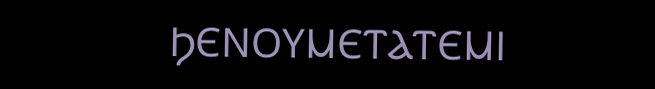ϦⲈⲚⲞⲨⲘⲈⲦⲀⲦⲈⲘⲒ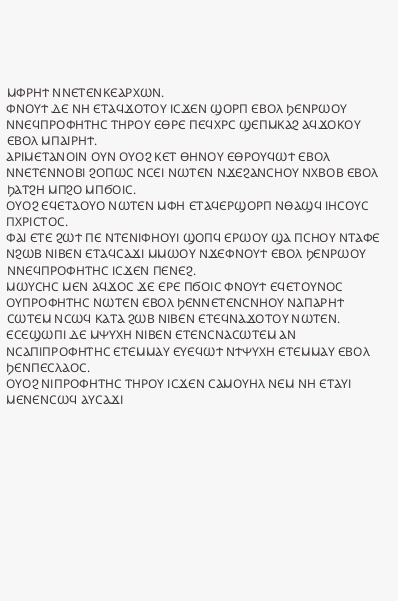ⲘⲪⲢⲎϮ ⲚⲚⲈⲦⲈⲚⲔⲈⲀⲢⲬⲰⲚ.
ⲪⲚⲞⲨϮ ⲆⲈ ⲚⲎ ⲈⲦⲀϤϪⲞⲦⲞⲨ ⲒⲤϪⲈⲚ ϢⲞⲢⲠ ⲈⲂⲞⲖ ϦⲈⲚⲢⲰⲞⲨ ⲚⲚⲈϤⲠⲢⲞⲪⲎⲦⲎⲤ ⲦⲎⲢⲞⲨ ⲈⲐⲢⲈ ⲠⲈϤⲬⲢⲤ ϢⲈⲠⲘⲔⲀϨ ⲀϤϪⲞⲔⲞⲨ ⲈⲂⲞⲖ ⲘⲠⲀⲒⲢⲎϮ.
ⲀⲢⲒⲘⲈⲦⲀⲚⲞⲒⲚ ⲞⲨⲚ ⲞⲨⲞϨ ⲔⲈⲦ ⲐⲎⲚⲞⲨ ⲈⲐⲢⲞⲨϤⲰϮ ⲈⲂⲞⲖ ⲚⲚⲈⲦⲈⲚⲚⲞⲂⲒ ϨⲞⲠⲰⲤ ⲚⲤⲈⲒ ⲚⲰⲦⲈⲚ ⲚϪⲈϨⲀⲚⲤⲎⲞⲨ ⲚⲬⲂⲞⲂ ⲈⲂⲞⲖ ϦⲀⲦϨⲎ ⲘⲠϨⲞ ⲘⲠϬⲞⲒⲤ.
ⲞⲨⲞϨ ⲈϤⲈⲦⲀⲞⲨⲞ ⲚⲰⲦⲈⲚ ⲘⲪⲎ ⲈⲦⲀϤⲈⲢϢⲞⲢⲠ ⲚⲐⲀϢϤ ⲒⲎⲤⲞⲨⲤ ⲠⲬⲢⲒⲤⲦⲞⲤ.
ⲪⲀⲒ ⲈⲦⲈ ϨⲰϮ ⲠⲈ ⲚⲦⲈⲚⲒⲪⲎⲞⲨⲒ ϢⲞⲠϤ ⲈⲢⲰⲞⲨ ϢⲀ ⲠⲤⲎⲞⲨ ⲚⲦⲀⲪⲈ ⲚϨⲰⲂ ⲚⲒⲂⲈⲚ ⲈⲦⲀϤⲤⲀϪⲒ ⲘⲘⲰⲞⲨ ⲚϪⲈⲪⲚⲞⲨϮ ⲈⲂⲞⲖ ϦⲈⲚⲢⲰⲞⲨ ⲚⲚⲈϤⲠⲢⲞⲪⲎⲦⲎⲤ ⲒⲤϪⲈⲚ ⲠⲈⲚⲈϨ.
ⲘⲰⲨⲤⲎⲤ ⲘⲈⲚ ⲀϤϪⲞⲤ ϪⲈ ⲈⲢⲈ ⲠϬⲞⲒⲤ ⲪⲚⲞⲨϮ ⲈϤⲈⲦⲞⲨⲚⲞⲤ ⲞⲨⲠⲢⲞⲪⲎⲦⲎⲤ ⲚⲰⲦⲈⲚ ⲈⲂⲞⲖ ϦⲈⲚⲚⲈⲦⲈⲚⲤⲚⲎⲞⲨ ⲚⲀⲠⲀⲢⲎϮ ⲤⲰⲦⲈⲘ ⲚⲤⲰϤ ⲔⲀⲦⲀ ϨⲰⲂ ⲚⲒⲂⲈⲚ ⲈⲦⲈϤⲚⲀϪⲞⲦⲞⲨ ⲚⲰⲦⲈⲚ.
ⲈⲤⲈϢⲰⲠⲒ ⲆⲈ ⲘⲮⲨⲬⲎ ⲚⲒⲂⲈⲚ ⲈⲦⲈⲚⲤⲚⲀⲤⲰⲦⲈⲘ ⲀⲚ ⲚⲤⲀⲠⲒⲠⲢⲞⲪⲎⲦⲎⲤ ⲈⲦⲈⲘⲘⲀⲨ ⲈⲨⲈϤⲰϮ ⲚϮⲮⲨⲬⲎ ⲈⲦⲈⲘⲘⲀⲨ ⲈⲂⲞⲖ ϦⲈⲚⲠⲈⲤⲖⲀⲞⲤ.
ⲞⲨⲞϨ ⲚⲒⲠⲢⲞⲪⲎⲦⲎⲤ ⲦⲎⲢⲞⲨ ⲒⲤϪⲈⲚ ⲤⲀⲘⲞⲨⲎⲖ ⲚⲈⲘ ⲚⲎ ⲈⲦⲀⲨⲒ ⲘⲈⲚⲈⲚⲤⲰϤ ⲀⲨⲤⲀϪⲒ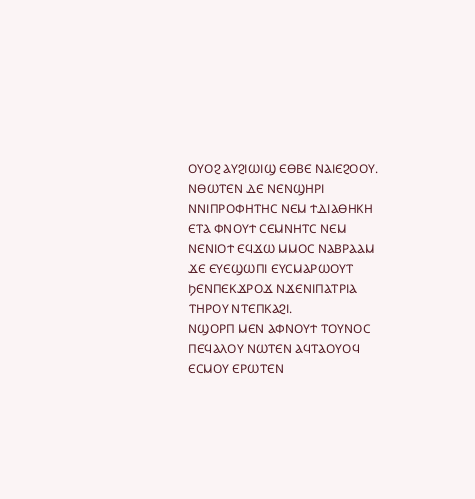ⲞⲨⲞϨ ⲀⲨϨⲒⲰⲒϢ ⲈⲐⲂⲈ ⲚⲀⲒⲈϨⲞⲞⲨ.
ⲚⲐⲰⲦⲈⲚ ⲆⲈ ⲚⲈⲚϢⲎⲢⲒ ⲚⲚⲒⲠⲢⲞⲪⲎⲦⲎⲤ ⲚⲈⲘ ϮⲆⲒⲀⲐⲎⲔⲎ ⲈⲦⲀ ⲪⲚⲞⲨϮ ⲤⲈⲘⲚⲎⲦⲤ ⲚⲈⲘ ⲚⲈⲚⲒⲞϮ ⲈϤϪⲰ ⲘⲘⲞⲤ ⲚⲀⲂⲢⲀⲀⲘ ϪⲈ ⲈⲨⲈϢⲰⲠⲒ ⲈⲨⲤⲘⲀⲢⲰⲞⲨⲦ ϦⲈⲚⲠⲈⲔϪⲢⲞϪ ⲚϪⲈⲚⲒⲠⲀⲦⲢⲒⲀ ⲦⲎⲢⲞⲨ ⲚⲦⲈⲠⲔⲀϨⲒ.
ⲚϢⲞⲢⲠ ⲘⲈⲚ ⲀⲪⲚⲞⲨϮ ⲦⲞⲨⲚⲞⲤ ⲠⲈϤⲀⲖⲞⲨ ⲚⲰⲦⲈⲚ ⲀϤⲦⲀⲞⲨⲞϤ ⲈⲤⲘⲞⲨ ⲈⲢⲰⲦⲈⲚ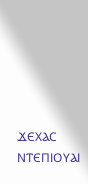ϪⲈⲬⲀⲤ ⲚⲦⲈⲠⲒⲞⲨⲀⲒ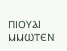ⲠⲒⲞⲨⲀⲒ ⲘⲘⲰⲦⲈⲚ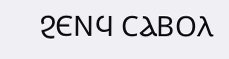ϨⲈⲚϤ ⲤⲀⲂⲞⲖ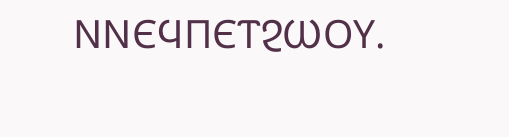ⲚⲚⲈϤⲠⲈⲦϨⲰⲞⲨ.